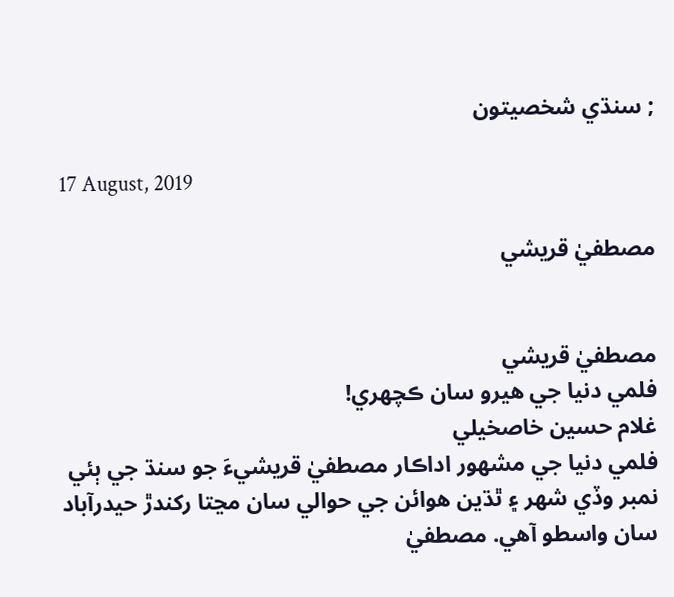; سنڌي شخصيتون

17 August, 2019

مصطفيٰ قريشي


مصطفيٰ قريشي
فلمي دنيا جي هيرو سان ڪچهري!
غلام حسين خاصخيلي
فلمي دنيا جي مشهور اداڪار مصطفيٰ قريشيءَ جو سنڌ جي ٻئي نمبر وڏي شهر ۽ ٿڌين هوائن جي حوالي سان مڃتا رکندڙ حيدرآباد سان واسطو آهي. مصطفيٰ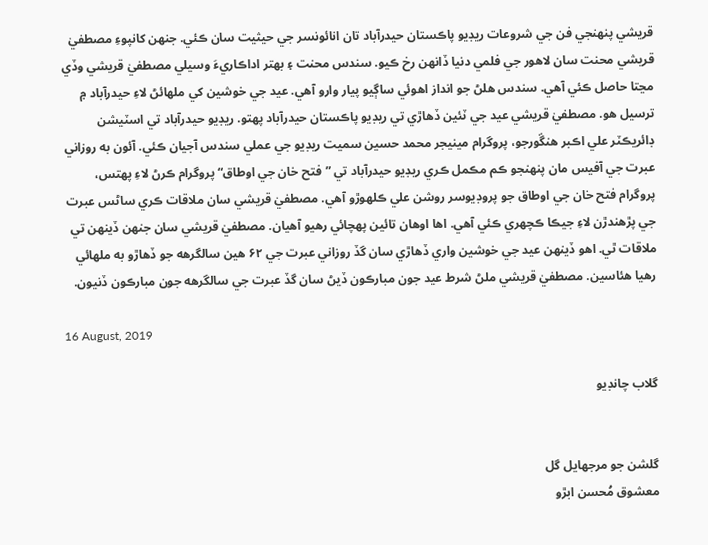قريشي پنهنجي فن جي شروعات ريڊيو پاڪستان حيدرآباد تان انائونسر جي حيثيت سان ڪئي. جنهن کانپوءِ مصطفيٰ قريشي محنت سان لاهور جي فلمي دنيا ڏانهن رخ ڪيو. سندس محنت ۽ بهتر اداڪاريءَ وسيلي مصطفيٰ قريشي وڏي مڃتا حاصل ڪئي آهي. سندس هلڻ جو انداز اهوئي ساڳيو پيار وارو آهي. عيد جي خوشين کي ملهائڻ لاءِ حيدرآباد ۾ ترسيل هو. مصطفيٰ قريشي عيد جي ٽئين ڏهاڙي تي ريڊيو پاڪستان حيدرآباد پهتو. ريڊيو حيدرآباد تي اسٽيشن ڊائريڪٽر علي اڪبر هنڱورجو، پروگرام مينيجر محمد حسين سميت ريڊيو جي عملي سندس آجيان ڪئي. آئون به روزاني عبرت جي آفيس مان پنهنجو ڪم مڪمل ڪري ريڊيو حيدرآباد تي ”فتح خان جي اوطاق“ پروگرام ڪرڻ لاءِ پهتس، پروگرام فتح خان جي اوطاق جو پروڊيوسر روشن علي ڪلهوڙو آهي. مصطفيٰ قريشي سان ملاقات ڪري ساڻس عبرت جي پڙهندڙن لاءِ جيڪا ڪچهري ڪئي آهي. اها اوهان تائين پهچائي رهيو آهيان. مصطفيٰ قريشي سان جنهن ڏينهن تي ملاقات ٿي. اهو ڏينهن عيد جي خوشين واري ڏهاڙي سان گڏ روزاني عبرت جي ۶۲ هين سالگرهه جو ڏهاڙو به ملهائي رهيا هئاسين. مصطفيٰ قريشي ملڻ شرط عيد جون مبارڪون ڏيڻ سان گڏ عبرت جي سالگرهه جون مبارڪون ڏنيون.

16 August, 2019

گلاب چانڊيو


گلشن جو مرجهايل گل
معشوق مُحسن ابڙو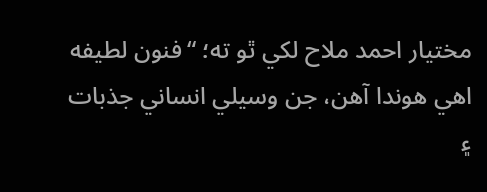مختيار احمد ملاح لکي ٿو ته؛ “فنون لطيفه اهي هوندا آهن، جن وسيلي انساني جذبات ۽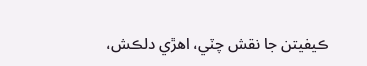ڪيفيتن جا نقش چٽي، اهڙي دلڪش،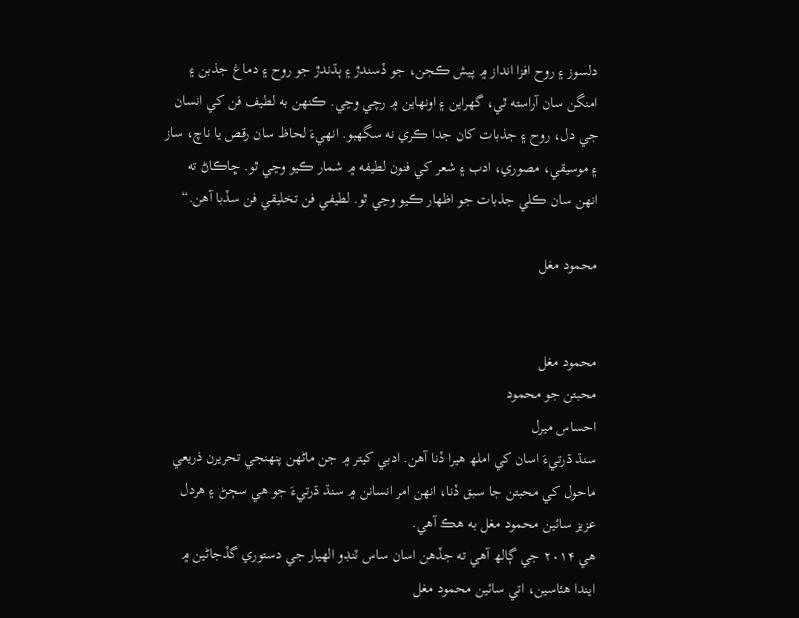دلسوز ۽ روح افزا انداز ۾ پيش ڪجن، جو ڏسندڙ ۽ ٻڌندڙ جو روح ۽ دماغ جذبن ۽ امنگن سان آراسته ٿي، گهراين ۽ اونهاين ۾ رچي وڃي. ڪنهن به لطيف فن کي انسان جي دل، روح ۽ جذبات کان جدا ڪري نه سگهبو. انهيءَ لحاظ سان رقص يا ناچ، ساز ۽ موسيقي، مصوري، ادب ۽ شعر کي فنون لطيفه ۾ شمار ڪيو وڃي ٿو. ڇاڪاڻ ته انهن سان ڪلي جذبات جو اظهار ڪيو وڃي ٿو. لطيفي فن تخليقي فن سڏبا آهن.“

محمود مغل


محمود مغل
محبتن جو محمود
احساس ميرل
سنڌ ڌرتيءَ اسان کي املھ هيرا ڏنا آهن. ادبي کيتر ۾ جن ماڻهن پنهنجي تحريرن ذريعي ماحول کي محبتن جا سبق ڏنا، انهن امر انسانن ۾ سنڌ ڌرتيءَ جو هي سڄڻ ۽ هردل عزيز سائين محمود مغل به هڪ آهي.
هي ۲۰۱۴ جي ڳالھ آهي ته جڏهن اسان ساس ٽنڊو الهيار جي دستوري گڏجاڻين ۾ ايندا هئاسين، اتي سائين محمود مغل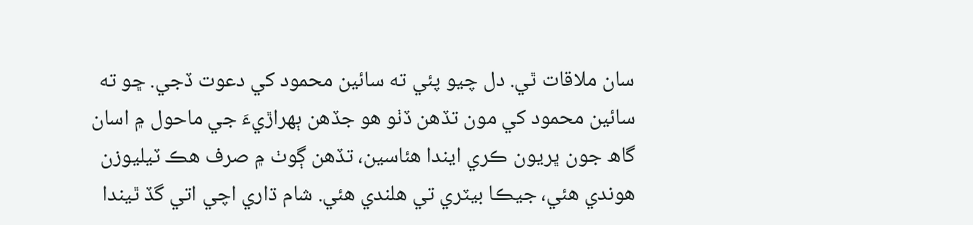سان ملاقات ٿي. دل چيو پئي ته سائين محمود کي دعوت ڏجي. ڇو ته سائين محمود کي مون تڏهن ڏٺو هو جڏھن ٻهراڙيءَ جي ماحول ۾ اسان گاھ جون ڀريون ڪري ايندا هئاسين، تڏهن ڳوٺ ۾ صرف هڪ ٽيليوزن هوندي هئي، جيڪا بيٽري تي هلندي هئي. شام ڌاري اچي اتي گڏ ٿيندا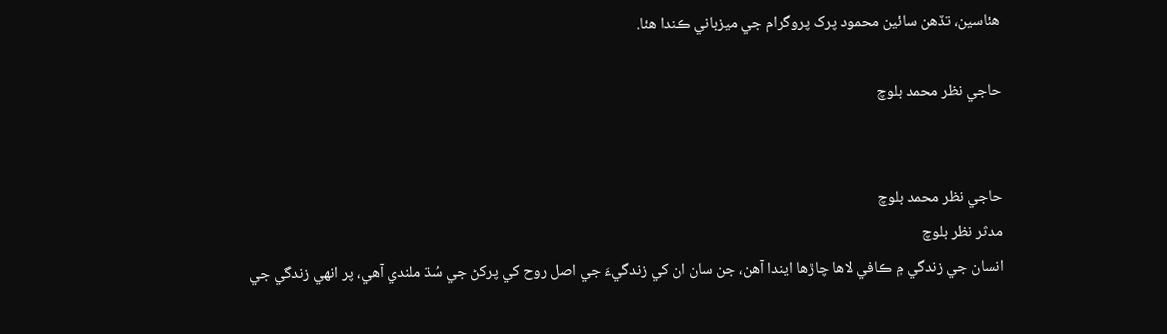هئاسين، تڏهن سائين محمود پرک پروگرام جي ميزباني ڪندا هئا.

حاجي نظر محمد بلوچ


حاجي نظر محمد بلوچ
مدثر نظر بلوچ
انسان جي زندگي ۾ ڪافي لاها چاڙها ايندا آهن، جن سان ان کي زندگيءَ جي اصل روح کي پرکڻ جي سُڌ ملندي آهي، پر انهي زندگي جي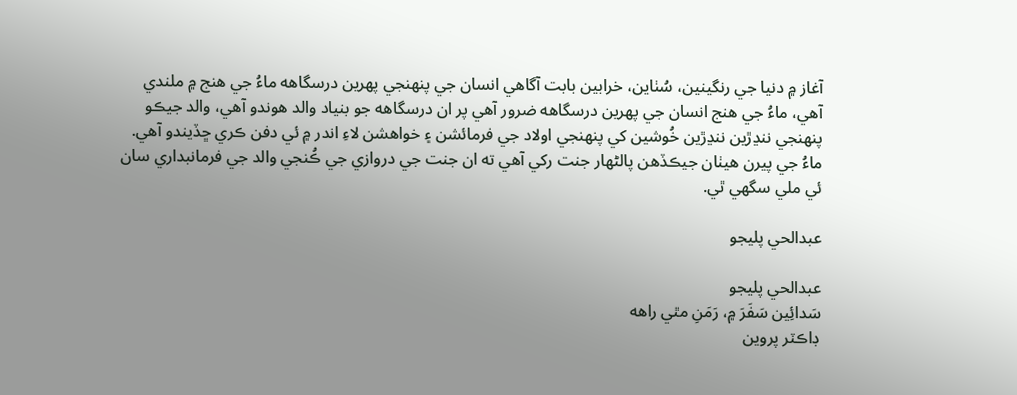آغاز ۾ دنيا جي رنگينين، سُٺاين، خرابين بابت آگاهي انسان جي پنهنجي پهرين درسگاهه ماءُ جي هنج ۾ ملندي آهي، ماءُ جي هنج انسان جي پهرين درسگاهه ضرور آهي پر ان درسگاهه جو بنياد والد هوندو آهي، والد جيڪو پنهنجي ننڍڙين ننڍڙين خُوشين کي پنهنجي اولاد جي فرمائشن ۽ خواهشن لاءِ اندر ۾ ئي دفن ڪري ڇڏيندو آهي. ماءُ جي پيرن هيٺان جيڪڏهن پالڻهار جنت رکي آهي ته ان جنت جي دروازي جي ڪُنجي والد جي فرمانبداري سان ئي ملي سگهي ٿي.

عبدالحي پليجو

عبدالحي پليجو
سَدائِين سَفَرَ ۾، رَمَنِ مٿي راهه
ڊاڪٽر پروين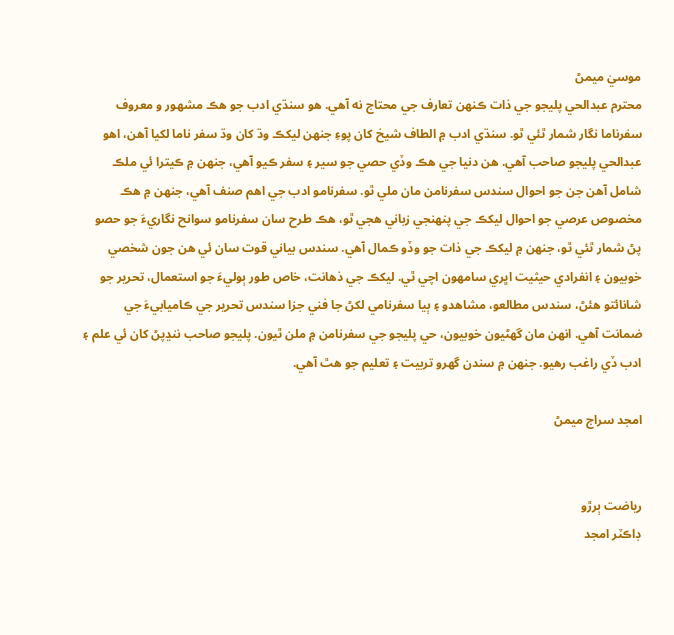موسيٰ ميمڻ
محترم عبدالحي پليجو جي ذات ڪنهن تعارف جي محتاج نه آهي. هو سنڌي ادب جو هڪ مشهور و معروف سفرناما نگار شمار ٿئي ٿو. سنڌي ادب ۾ الطاف شيخ کان پوءِ جنهن ليکڪ وڌ کان وڌ سفر ناما لکيا آهن، اهو عبدالحي پليجو صاحب آهي. هن دنيا جي هڪ وڏي حصي جو سير ۽ سفر ڪيو آهي، جنهن ۾ ڪيترا ئي ملڪ شامل آهن جن جو احوال سندس سفرنامن مان ملي ٿو. سفرنامو ادب جي اهم صنف آهي، جنهن ۾ هڪ مخصوص عرصي جو احوال ليکڪ جي پنهنجي زباني هجي ٿو، هڪ طرح سان سفرنامو سوانح نگاريءَ جو حصو پڻ شمار ٿئي ٿو، جنهن ۾ ليکڪ جي ذات جو وڏو ڪمال آهي. سندس بياني قوت سان ئي هن جون شخصي خوبيون ۽ انفرادي حيثيت اڀري سامهون اچي ٿي. ليکڪ جي ذهانت، خاص طور ٻوليءَ جو استعمال، تحرير جو شانائتو هئڻ، سندس مطالعو، مشاهدو ۽ ٻيا سفرنامي لکڻ جا فني جزا سندس تحرير جي ڪاميابيءَ جي ضمانت آهي. انهن مان گهڻيون خوبيون، حي پليجو جي سفرنامن ۾ ملن ٿيون. پليجو صاحب ننڍپڻ کان ئي علم ۽ ادب ڏي راغب رهيو. جنهن ۾ سندن گهرو تربيت ۽ تعليم جو هٿ آهي.

امجد سراج ميمڻ


رياضت ٻرڙو
ڊاڪٽر امجد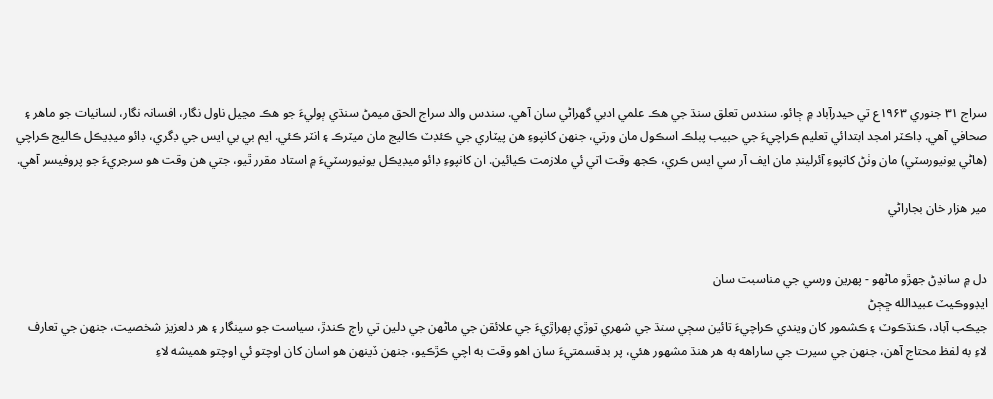سراج ۳۱ جنوري ۱۹۶۳ع تي حيدرآباد ۾ ڄائو. سندس تعلق سنڌ جي هڪ علمي ادبي گهراڻي سان آهي. سندس والد سراج الحق ميمڻ سنڌي ٻوليءَ جو هڪ مڃيل ناول نگار، افسانہ نگار، لسانيات جو ماهر ۽ صحافي آهي. ڊاڪٽر امجد ابتدائي تعليم ڪراچيءَ جي حبيب پبلڪ اسڪول مان ورتي، جنهن کانپوءِ هن پيٽاري جي ڪئڊٽ ڪاليج مان ميٽرڪ ۽ انٽر ڪئي. ايم بي بي ايس جي ڊگري، ڊائو ميڊيڪل ڪاليج ڪراچي (هاڻي يونيورسٽي) مان وٺڻ کانپوءِ آئرلينڊ مان ايف آر سي ايس ڪري، ڪجھ وقت اتي ئي ملازمت ڪيائين. ان کانپوءِ ڊائو ميڊيڪل يونيورسٽيءَ ۾ استاد مقرر ٿيو، جتي هن وقت هو سرجريءَ جو پروفيسر آهي.

مير هزار خان بجاراڻي


دل ۾ سانڍڻ جهڙو ماڻهو - پهرين ورسي جي مناسبت سان
ايڊووڪيٽ عبيدالله ڇڄڻ
جيڪب آباد، ڪنڌڪوٽ ۽ ڪشمور کان ويندي ڪراچيءَ تائين سڄي سنڌ جي شهري توڙي ٻهراڙيءَ جي علائقن جي ماڻهن جي دلين تي راڄ ڪندڙ، سياست جو سينگار ۽ هر دلعزيز شخصيت، جنهن جي تعارف لاءِ به لفظ محتاج آهن، جنهن جي سيرت جي ساراهه به هر هنڌ مشهور هئي، پر بدقسمتيءَ سان اهو وقت به اچي ڪڙڪيو، جنهن ڏينهن هو اسان کان اوچتو ئي اوچتو هميشه لاءِ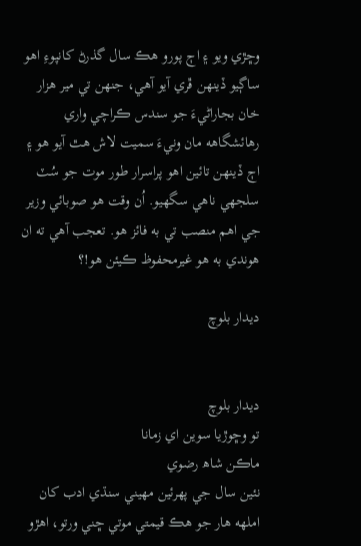وڇڙي ويو ۽ اڄ پورو هڪ سال گذرڻ کانپوءِ اهو ساڳيو ڏينهن ڦري آيو آهي، جنهن تي مير هزار خان بجاراڻيءَ جو سندس ڪراچي واري رهائشگاهه مان ونيءَ سميت لاش هٿ آيو هو ۽ اڄ ڏينهن تائين اهو پراسرار طور موت جو سُٽ سلجهي ناهي سگهيو. اُن وقت هو صوبائي وزير جي اهم منصب تي به فائز هو. تعجب آهي ته ان هوندي به هو غيرمحفوظ ڪيئن هو!؟

ديدار بلوچ


ديدار بلوچ
تو وڇوڙيا سوين اي زمانا
ماڪن شاھ رضوي
نئين سال جي پهرئين مهيني سنڌي ادب کان املهه هار جو هڪ قيمتي موتي ڇني ورتو، اهڙو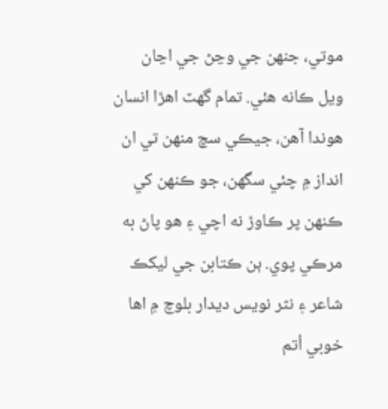موتي، جنهن جي وڃڻ جي اڃان ويل ڪانه هئي. تمام گهٽ اهڙا انسان هوندا آهن، جيڪي سچ منهن تي ان انداز ۾ چئي سگهن، جو ڪنهن کي ڪنهن پر ڪاوڙ نه اچي ۽ هو پاڻ به مرڪي پوي. ٻن ڪتابن جي ليکڪ شاعر ۽ نثر نويس ديدار بلوچ ۾ اها خوبي اُتم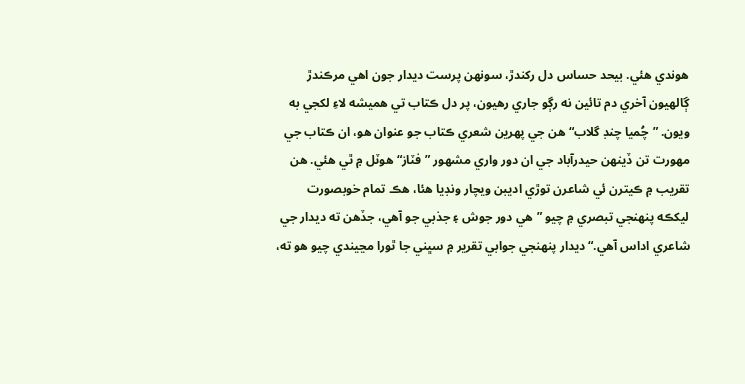هوندي هئي. بيحد حساس دل رکندڙ، سونهن پرست ديدار جون اهي مرڪندڙ ڳالهيون آخري دم تائين نه رڳو جاري رهيون، پر دل ڪتاب تي هميشه لاءِ لکجي به ويون. ”چُميا چنڊ گلاب“ هن جي پهرين شعري ڪتاب جو عنوان هو، ان ڪتاب جي مهورت تن ڏينهن حيدرآباد جي ان دور واري مشهور ”فٽاز“ هوٽل ۾ ٿي هئي. هن تقريب ۾ ڪيترن ئي شاعرن توڙي اديبن ويچار ونڊيا هئا، هڪ تمام خوبصورت ليکڪه پنهنجي تبصري ۾ چيو ”هي دور جوش ۽ جذبي جو آهي، جڏهن ته ديدار جي شاعري اداس آهي.“ ديدار پنهنجي جوابي تقرير ۾ سڀني جا ٿورا مڃيندي چيو هو ته،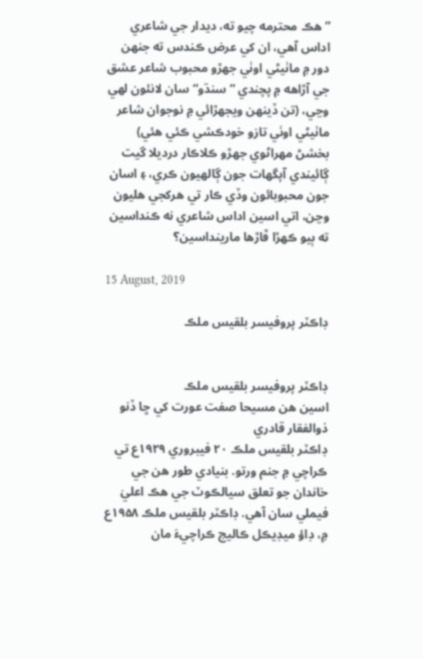”هڪ محترمه چيو ته، ديدار جي شاعري اداس آهي، ان کي عرض ڪندس ته جنهن دور ۾ ماٺيڻي اوٺي جهڙو محبوب شاعر عشق جي آڙاهه ۾ پچندي ”سنڌو“ سان لانئون لهي وڃي، (تن ڏينهن ويجهڙائي ۾ نوجوان شاعر ماٺيڻي اوٺي تازو خودڪشي ڪئي هئي) بخشڻ مهراڻوي جهڙو ڪلاڪار درديلا گيت ڳائيندي آپگهات جون ڳالهيون ڪري، ۽ اسان جون محبوبائون وڏي ڪار تي هرکجي هليون وڃن، اتي اسين اداس شاعري نه ڪنداسين ته ٻيو ڪهڙا ڦاڙها مارينداسين؟

15 August, 2019

ڊاڪٽر پروفيسر بلقيس ملڪ


ڊاڪٽر پروفيسر بلقيس ملڪ
اسين ھن مسيحا صفت عورت کي ڇا ڏنو
ذوالفقار قادري
ڊاڪٽر بلقيس ملڪ ۲۰ فيبروري ۱۹۲۹ع تي ڪراچي ۾ جنم ورتو. بنيادي طور هن جي خاندان جو تعلق سيالڪوٽ جي هڪ اعليٰ فيملي سان آھي. ڊاڪٽر بلقيس ملڪ ۱۹۵۸ع ۾، ڊاؤ ميڊيڪل ڪاليج ڪراچيءَ مان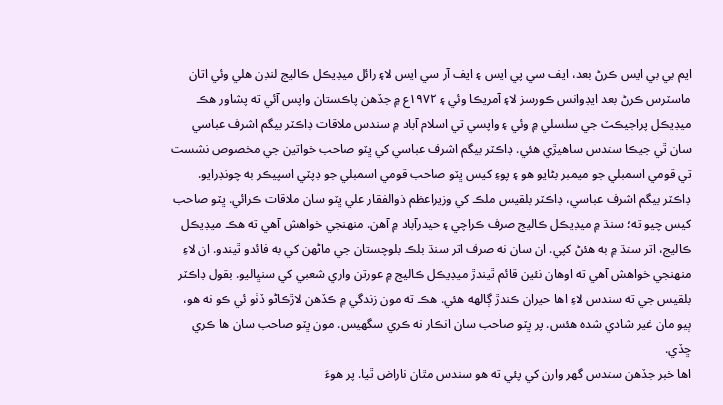ايم بي بي ايس ڪرڻ بعد، ايف سي پي ايس ۽ ايف آر سي ايس لا۽ رائل ميڊيڪل ڪاليج لنڊن هلي وئي اتان ماسٽرس ڪرڻ بعد ايڊوانس ڪورسز لا۽ آمريڪا وئي ۽ ۱۹۷۲ع ۾ جڏھن پاڪستان واپس آئي ته پشاور هڪ ميڊيڪل پراجيڪٽ جي سلسلي ۾ وئي ۽ واپسي تي اسلام آباد ۾ سندس ملاقات ڊاڪٽر بيگم اشرف عباسي سان ٿي جيڪا سندس ساهيڙي هئي. ڊاڪٽر بيگم اشرف عباسي کي ڀٽو صاحب خواتين جي مخصوص نشست تي قومي اسمبلي جو ميمبر بڻايو هو ۽ پوءِ کيس ڀٽو صاحب قومي اسمبلي جو ڊپٽي اسپيڪر به چونڊرايو. ڊاڪٽر بيگم اشرف عباسي، ڊاڪٽر بلقيس ملڪ کي وزيراعظم ذوالفقار علي ڀٽو سان ملاقات ڪرائي. ڀٽو صاحب کيس چيو ته؛ سنڌ ۾ ميڊيڪل ڪاليج صرف ڪراچي ۽ حيدرآباد ۾ آھن. منهنجي خواهش آھي ته هڪ ميڊيڪل ڪاليج، اتر سنڌ ۾ به هئڻ کپي. ان سان نه صرف اتر سنڌ بلڪ بلوچستان جي ماڻھن کي به فائدو ٿيندو. ان لاءِ منهنجي خواهش آھي ته اوهان نئين قائم ٿيندڙ ميڊيڪل ڪاليج ۾ عورتن واري شعبي کي سنڀاليو. بقول ڊاڪٽر بلقيس جي ته سندس لاءِ اها حيران ڪندڙ ڳالهه هئي. هڪ ته مون زندگي ۾ ڪڏھن لاڙڪاڻو ڏٺو ئي ڪو نه هو، ٻيو مان غير شادي شده هئس. پر ڀٽو صاحب سان انڪار نه ڪري سگهيس. مون ڀٽو صاحب سان ها ڪري ڇڏي.
اها خبر جڏھن سندس گهر وارن کي پئي ته هو سندس مٿان ناراض ٿيا. پر هوءَ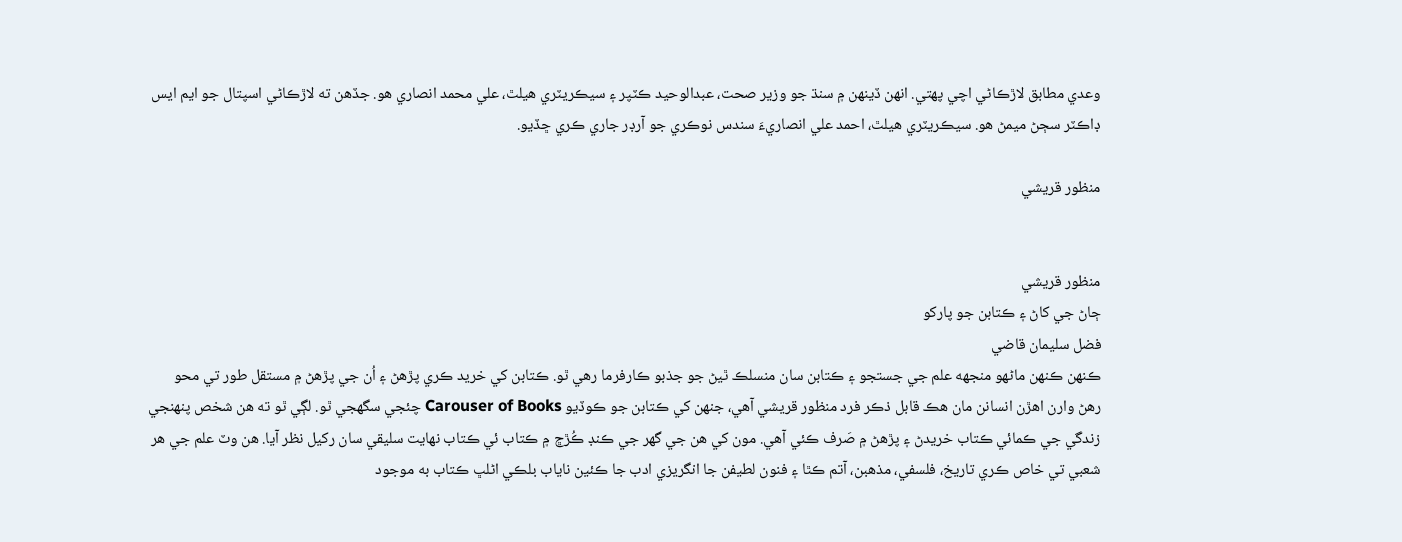وعدي مطابق لاڙڪاڻي اچي پهتي. انهن ڏينهن ۾ سنڌ جو وزير صحت، عبدالوحيد ڪٽپر ۽ سيڪريٽري هيلٿ، علي محمد انصاري هو. جڏھن ته لاڙڪاڻي اسپتال جو ايم ايس ڊاڪٽر سڄڻ ميمڻ ھو. سيڪريٽري هيلٿ، احمد علي انصاريءَ سندس نوڪري جو آرڊر جاري ڪري ڇڏيو.

منظور قريشي


منظور قريشي
ڄاڻ جي کاڻ ۽ ڪتابن جو پارکو
فضل سليمان قاضي
ڪنهن ڪنهن ماڻهو منجهه علم جي جستجو ۽ ڪتابن سان منسلڪ ٿيڻ جو جذبو ڪارفرما رهي ٿو. ڪتابن کي خريد ڪري پڙهڻ ۽ اُن جي پڙهڻ ۾ مستقل طور تي محو رهڻ وارن اهڙن انسانن مان هڪ قابل ذڪر فرد منظور قريشي آهي، جنهن کي ڪتابن جو ڪوڏيو Carouser of Books چئجي سگهجي ٿو. لڳي ٿو ته هن شخص پنهنجي زندگي جي ڪمائي ڪتاب خريدڻ ۽ پڙهڻ ۾ صَرف ڪئي آهي. مون کي هن جي گهر جي ڪنڊ ڪُڙڇ ۾ ڪتاب ئي ڪتاب نهايت سليقي سان رکيل نظر آيا. هن وٽ علم جي هر شعبي تي خاص ڪري تاريخ، فلسفي، مذهبن، آتم ڪٿا ۽ فنون لطيفن جا انگريزي ادب جا ڪئين ناياب بلڪي اڻلڀ ڪتاب به موجود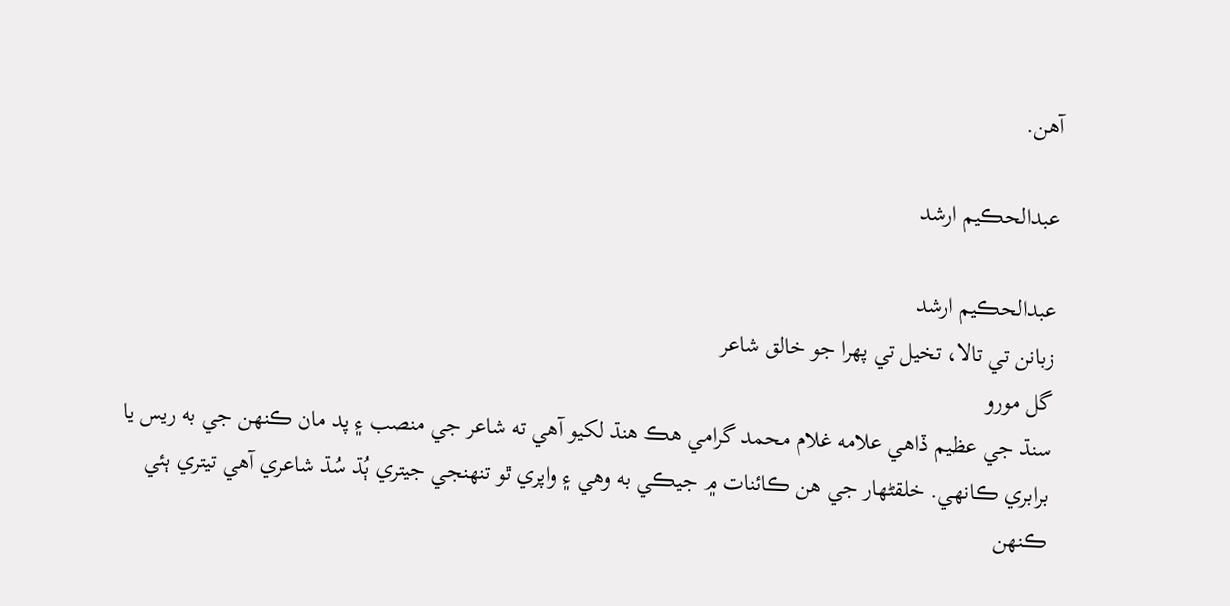آهن.

عبدالحڪيم ارشد

عبدالحڪيم ارشد
زبانن تي تالا، تخيل تي پهرا جو خالق شاعر
گل مورو
سنڌ جي عظيم ڏاهي علامه غلام محمد گرامي هڪ هنڌ لکيو آهي ته شاعر جي منصب ۽ پد مان ڪنهن جي به ريس يا برابري ڪانهي. خلقڻهار جي هن ڪائنات ۾ جيڪي به وهي ۽ واپري ٿو تنهنجي جيتري ٻُڌ سُڌ شاعري آهي تيتري ٻئي ڪنهن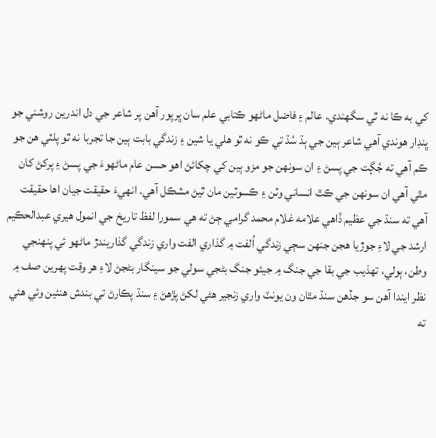کي به ڪا نه ٿي سگهندي. عالم ۽ فاضل ماڻهو ڪتابي علم سان ڀرپور آهن پر شاعر جي دل اندرين روشني جو ڀنڊار هوندي آهي شاعر ٻين جي ٻڌ سُڌ تي ڪو نه ٿو هلي يا شين ۽ زندگي بابت ٻين جا تجربا نه ٿو پلٽي هن جو ڪم آهي ته جُڳت جي پسڻ ۽ ان سونهن جو مزو ٻين کي چکائڻ اهو حسن عام ماڻهوءَ جي پسڻ ۽ پرکڻ کان مٿي آهي ان سونهن جي ڪٿ انساني وٽن ۽ ڪسوٽين مان ٿيڻ مشڪل آهي. انهيءَ حقيقت جيان اها حقيقت آهي ته سنڌ جي عظيم ڏاهي علامه غلام محمد گرامي ڄڻ ته هي سمورا لفظ تاريخ جي انمول هيري عبدالحڪيم ارشد جي لاءِ جوڙيا هجن جنهن سڄي زندگي اُلفت ۾ گذاري الفت واري زندگي گذاريندڙ ماڻهو ئي پنهنجي وطن، ٻولي، تهذيب جي بقا جي جنگ ۾ جيئو جنگ بڻجي سولي جو سينگار بڻجڻ لاءِ هر وقت پهرين صف ۾ نظر ايندا آهن سو جڏهن سنڌ مٿان ون يونٽ واري زنجير هڻي لکڻ پڙهڻ ۽ سنڌ پڪارڻ تي بندش هنئين وئي هئي ته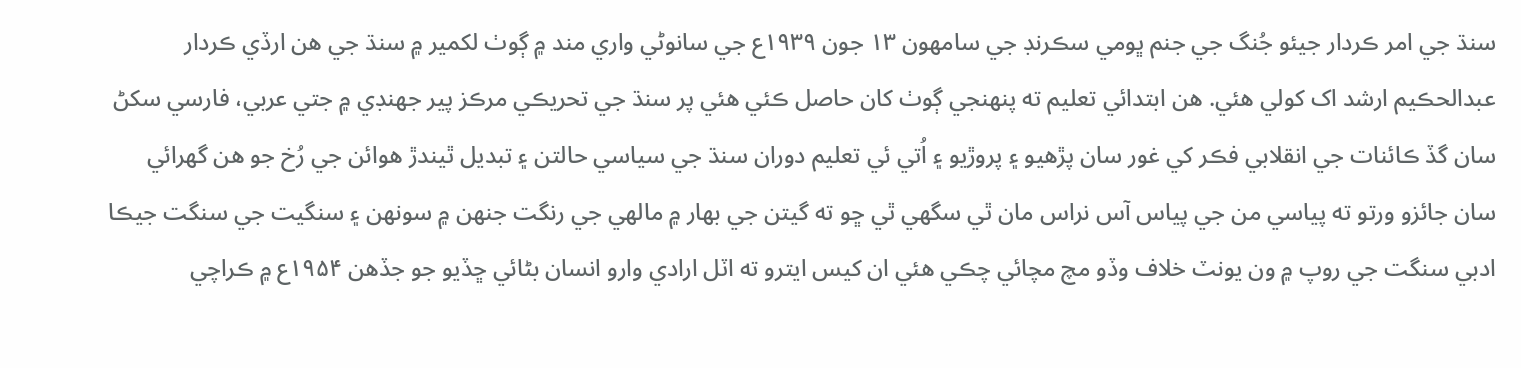سنڌ جي امر ڪردار جيئو جُنگ جي جنم ڀومي سڪرنڊ جي سامهون ۱۳ جون ۱۹۳۹ع جي سانوڻي واري مند ۾ ڳوٺ لکمير ۾ سنڌ جي هن ارڏي ڪردار عبدالحڪيم ارشد اک کولي هئي. هن ابتدائي تعليم ته پنهنجي ڳوٺ کان حاصل ڪئي هئي پر سنڌ جي تحريڪي مرڪز پير جهنڊي ۾ جتي عربي، فارسي سکڻ سان گڏ ڪائنات جي انقلابي فڪر کي غور سان پڙهيو ۽ پروڙيو ۽ اُتي ئي تعليم دوران سنڌ جي سياسي حالتن ۽ تبديل ٿيندڙ هوائن جي رُخ جو هن گهرائي سان جائزو ورتو ته پياسي من جي پياس آس نراس مان ٿي سگهي ٿي ڇو ته گيتن جي بهار ۾ مالهي جي رنگت جنهن ۾ سونهن ۽ سنگيت جي سنگت جيڪا ادبي سنگت جي روپ ۾ ون يونٽ خلاف وڏو مچ مچائي چڪي هئي ان کيس ايترو ته اٽل ارادي وارو انسان بڻائي ڇڏيو جو جڏهن ۱۹۵۴ع ۾ ڪراچي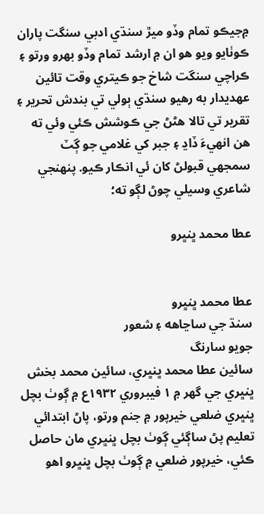۾جيڪو تمام وڏو ميڙ سنڌي ادبي سنگت پاران ڪوٺايو ويو هو ان ۾ ارشد تمام وڏو بهرو ورتو ۽ ڪراچي سنگت شاخ جو ڪيتري وقت تائين عهديدار به رهيو سنڌي ٻولي تي بندش تحرير ۽ تقرير تي تالا هڻڻ جي ڪوشش ڪئي وئي ته هن انهيءَ ڏاڍ ۽ جبر کي غلامي جو ڳٽ سمجهي قبولڻ کان ئي انڪار ڪيو. پنهنجي شاعري وسيلي چوڻ لڳو ته؛

عطا محمد ڀنڀرو


عطا محمد ڀنڀرو
سنڌ جي ساڃاهه ۽ شعور
جويو سارنگ
سائين عطا محمد ڀنڀري، سائين محمد بخش ڀنڀري جي گهر ۾ ۱ فيبروري ۱۹۳۲ع ۾ ڳوٺ بچل ڀنڀري ضلعي خيرپور ۾ جنم ورتو، پاڻ ابتدائي تعليم پڻ ساڳئي ڳوٺ بچل ڀنڀري مان حاصل ڪئي، خيرپور ضلعي ۾ ڳوٺ بچل ڀنڀرو اهو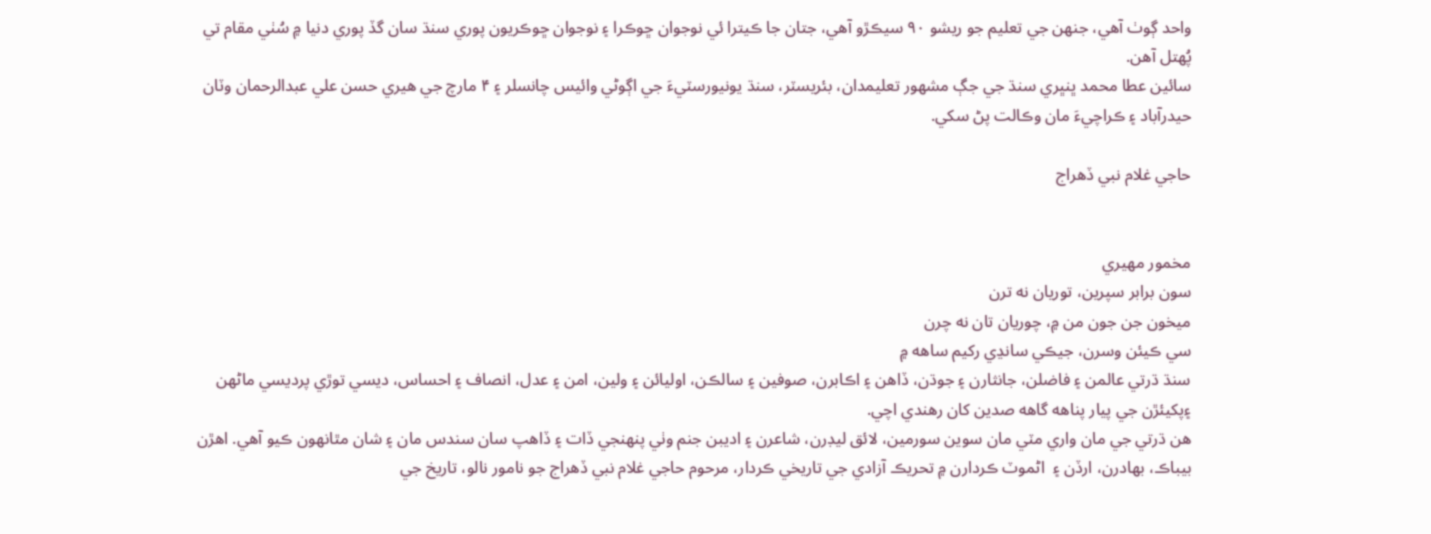واحد ڳوٺ آهي، جنهن جي تعليم جو ريشو ۹۰ سيڪڙو آهي، جتان جا ڪيترا ئي نوجوان ڇوڪرا ۽ نوجوان ڇوڪريون پوري سنڌ سان گڏ پوري دنيا ۾ سُٺي مقام تي پُهتل آهن.
سائين عطا محمد ڀنڀري سنڌ جي جڳ مشهور تعليمدان، بئريسٽر، سنڌ يونيورسٽيءَ جي اڳوڻي وائيس چانسلر ۽ ۴ مارچ جي هيري حسن علي عبدالرحمان وٽان حيدرآباد ۽ ڪراچيءَ مان وڪالت پڻ سکي.

حاجي غلام نبي ڏهراج


مخمور مهيري
سون برابر سپرين، توريان نه ترن
ميخون جن جون من ۾، چوريان تان نه چرن
سي ڪيئن وسرن، جيڪي سانڍي رکيم ساهه ۾
سنڌ ڌرتي عالمن ۽ فاضلن، جانثارن ۽ جوڌن، ڏاهن ۽ اڪابرن، صوفين ۽ سالڪن، اوليائن ۽ ولين، امن ۽ عدل، انصاف ۽ احساس، ديسي توڙي پرديسي ماڻهن ۽پکيئڙن جي پيار پناهه گاهه صدين کان رهندي اچي.
هن ڌرتي جي مان واري مٽي مان سوين سورمين، لائق ليڊرن، شاعرن ۽ اديبن جنم وٺي پنهنجي ڏات ۽ ڏاهپ سان سندس مان ۽ شان مٿانهون ڪيو آهي. اهڙن بيباڪ، بهادرن، ارڏن ۽  اڻموٽ ڪردارن ۾ تحريڪ آزادي جي تاريخي ڪردار، مرحوم حاجي غلام نبي ڏهراج جو نامور نالو، تاريخ جي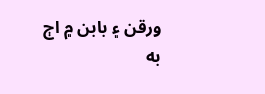ورقن ۽ بابن ۾ اڄ به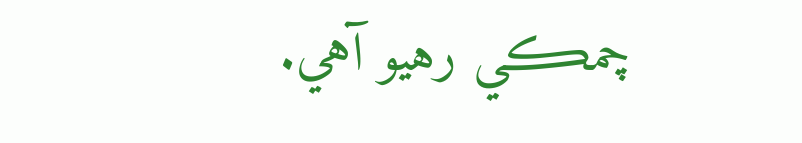چمڪي رهيو آهي.